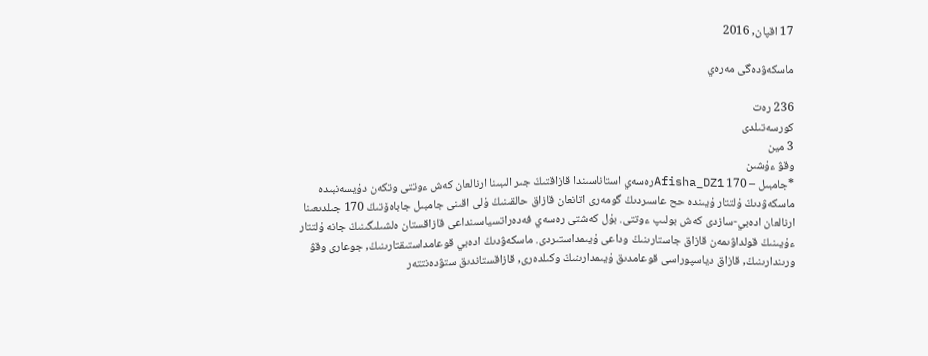17 اقپان, 2016

ماسكەۋدەگى مەرەي

236 رەت
كورسەتىلدى
3 مين
وقۋ ءۇشىن
*جامبىل – 170 Afisha_DZ1رەسەي استاناسىندا قازاقتىڭ جىر الىبىنا ارنالعان كەش ءوتتى وتكەن دۇيسەنبىدە ماسكەۋدىڭ ۇلتتار ۇيىندە حح عاسىردىڭ گومەرى اتانعان قازاق حالقىنىڭ ۇلى اقىنى جامبىل جاباەۆتىڭ 170 جىلدىعىنا ارنالعان ادەبي-سازدى كەش بولىپ ءوتتى. بۇل كەشتى رەسەي فەدەراتسياسىنداعى قازاقستان ەلشىلىگىنىڭ جانە ۇلتتار ءۇيىنىڭ قولداۋىمەن قازاق جاستارىنىڭ وداعى ۇيىمداستىردى. ماسكەۋدىڭ ادەبي قوعامداستىقتارىنىڭ, جوعارى وقۋ ورىندارىنىڭ, قازاق دياسپوراسى قوعامدىق ۇيىمدارىنىڭ وكىلدەرى, قازاقستاندىق ستۋدەنتتەر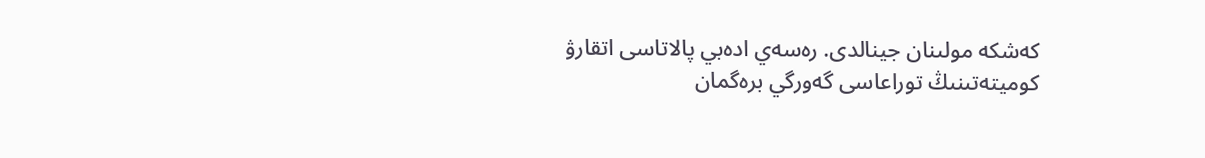كەشكە مولىنان جينالدى. رەسەي ادەبي پالاتاسى اتقارۋ كوميتەتىنىڭ توراعاسى گەورگي برەگمان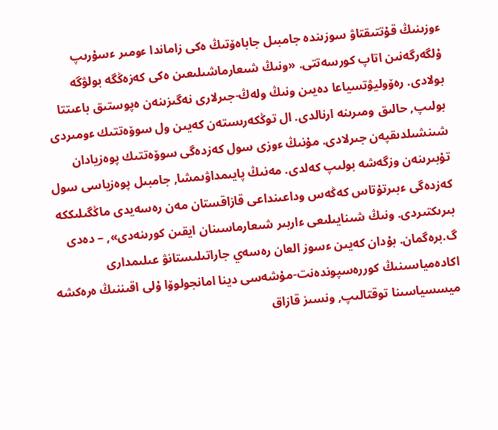ءوزىنىڭ قۇتتىقتاۋ سوزىندە جامبىل جاباەۆتىڭ ەكى زاماندا ءومىر ءسۇرىپ ۇلگەرگەنىن اتاپ كورسەتتى. «ونىڭ شىعارماشىلىعىن ەكى كەزەڭگە بولۋگە بولادى. رەۆوليۋتسياعا دەيىن ونىڭ ولەڭ-جىرلارى نەگىزىنەن ەپوستىق باعىتتا بولىپ, حالىق ومىرىنە ارنالدى. ال توڭكەرىستەن كەيىن ول سوۆەتتىك ءومىردى شىنشىلدىقپەن جىرلادى. مۇنىڭ ءوزى سول كەزدەگى سوۆەتتىك پوەزيادان تۇبىرىنەن وزگەشە بولىپ كەلدى. مەنىڭ پايىمداۋىمشا, جامبىل پوەزياسى سول كەزدەگى ءبىرتۇتاس كەڭەس وداعىنداعى قازاقستان مەن رەسەيدى ماڭگىلىككە بىرىكتىردى. ونىڭ شىنايىلىعى ءاربىر شىعارماسىنان ايقىن كورىنەدى», – دەدى گ.برەگمان. بۇدان كەيىن ءسوز العان رەسەي جاراتىلىستانۋ عىلىمدارى اكادەمياسىنىڭ كوررەسپوندەنت-مۇشەسى دينا امانجولوۆا ۇلى اقىننىڭ ەرەكشە ميسسياسىنا توقتالىپ, ونسىز قازاق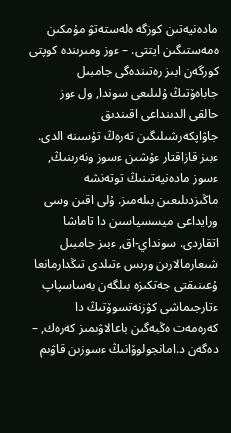مادەنيەتىن كوزگە ەلەستەتۋ مۇمكىن ەمەستىگىن ايتتى. – ءوز ومىرىندە كوپتى كورگەن ابىز رەتىندەگى جامبىل جاباەۆتىڭ ۇلىلىعى سوندا, ول ءوز حالقى الدىنداعى اقىندىق جاۋاپكەرشىلىگىن تەرەڭ تۇسىنە الدى. ءبىز قازاقتار ءۇشىن ءسوز ونەرىنىڭ, ءسوز مادەنيەتىنىڭ توتەنشە ماڭىزدىلىعىن بىلەمىز. ۇلى اقىن وسى ورايداعى ميسسياسىن دا تاماشا اتقاردى. سونداي-اق, ءبىز جامبىل شىعارمالارىن ورىس ءتىلدى تىڭدارمانعا ۇعىنىقتى جەتكىزە بىلگەن بەساسپاپ ءتارجىماشى كۋزنەتسوۆتىڭ دا كەرەمەت ەڭبەگىن باعالاۋىمىز كەرەك, – دەگەن د.امانجولوۆانىڭ ءسوزىن قاۋىم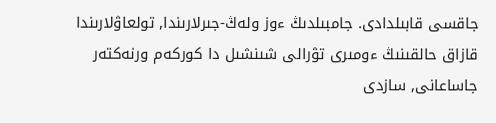جاقسى قابىلدادى. جامبىلدىڭ ءوز ولەڭ-جىرلارىندا, تولعاۋلارىندا قازاق حالقىنىڭ ءومىرى تۋرالى شىنشىل دا كوركەم ورنەكتەر جاساعانى, سازدى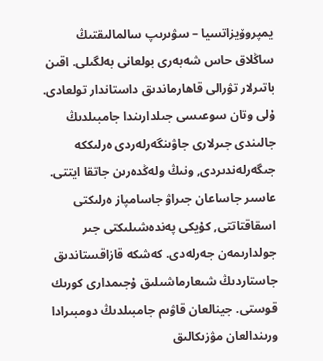يمپروۆيزاتسيا – سۋىرىپ سالمالىقتىڭ ساڭلاق حاس شەبەرى بولعانى بەلگىلى. اقىن باتىرلار تۋرالى قاھارماندىق داستاندار تولعادى. ۇلى وتان سوعىسى جىلدارىندا جامبىلدىڭ جالىندى جىرلارى جاۋىنگەرلەردى ەرلىككە جىگەرلەندىردى, ونىڭ ولەڭدەرىن جاتقا ايتتى. عاسىر جاساعان جىراۋ جاسامپاز ەرلىكتى اسقاقتاتتى, كۇيكى پەندەشىلىكتى جىر جولدارىمەن جەرلەدى. كەشكە قازاقستاندىق جاستاردىڭ شىعارماشىلىق ۇجىمدارى كورىك قوستى. جينالعان قاۋىم جامبىلدىڭ دومبىرادا ورىندالعان مۋزىكالىق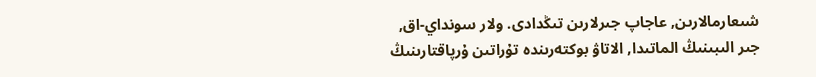شىعارمالارىن, عاجاپ جىرلارىن تىڭدادى. ولار سونداي-اق, جىر الىبىنىڭ الماتىدا, الاتاۋ بوكتەرىندە تۇراتىن ۇرپاقتارىنىڭ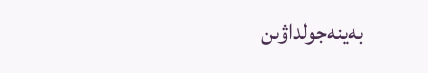بەينەجولداۋىن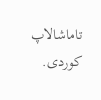تاماشالاپ كوردى.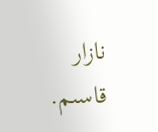نازار قاسىم.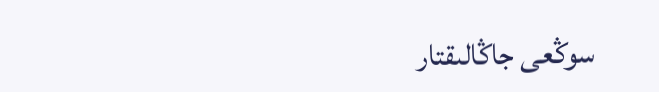سوڭعى جاڭالىقتار